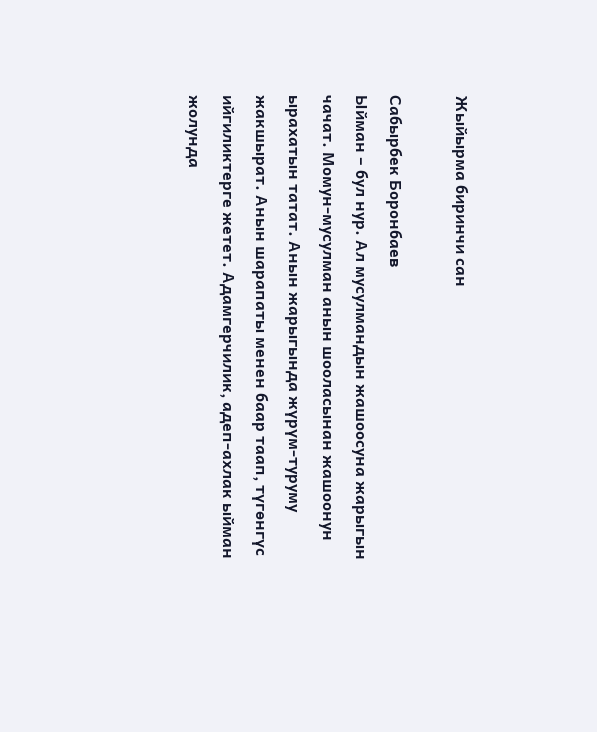Жыйырма биринчи сан

Сабырбек Боронбаев
Ыйман – бул нур. Ал мусулмандын жашоосуна жарыгын чачат. Момун-мусулман анын шооласынан жашоонун ырахатын татат. Анын жарыгында жүрүм-туруму жакшырат. Анын шарапаты менен баар таап, түгөнгүс ийгиликтерге жетет. Адамгерчилик, адеп-ахлак ыйман жолунда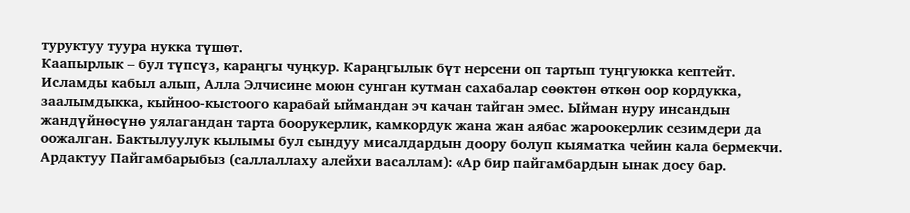туруктуу туура нукка түшөт.
Каапырлык – бул түпсүз, караңгы чуңкур. Караңгылык бүт нерсени оп тартып туңгуюкка кептейт.
Исламды кабыл алып, Алла Элчисине моюн сунган кутман сахабалар сөөктөн өткөн оор кордукка, заалымдыкка, кыйноо-кыстоого карабай ыймандан эч качан тайган эмес. Ыйман нуру инсандын жандүйнөсүнө уялагандан тарта боорукерлик, камкордук жана жан аябас жароокерлик сезимдери да оожалган. Бактылуулук кылымы бул сындуу мисалдардын доору болуп кыяматка чейин кала бермекчи.
Ардактуу Пайгамбарыбыз (саллаллаху алейхи васаллам): «Ар бир пайгамбардын ынак досу бар.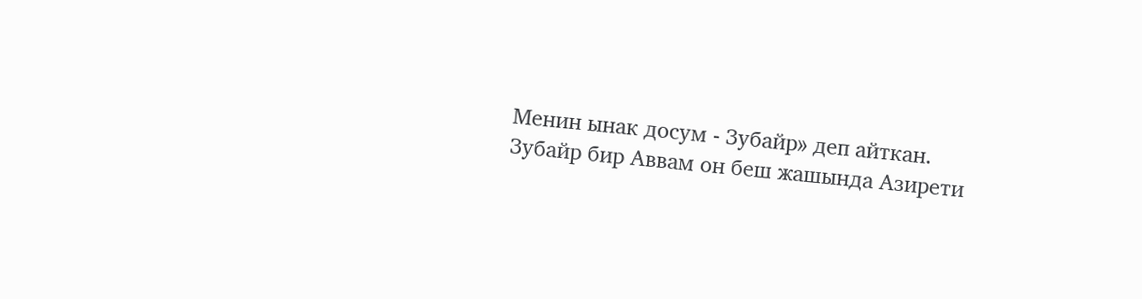Менин ынак досум - Зубайр» деп айткан.
Зубайр бир Аввам он беш жашында Азирети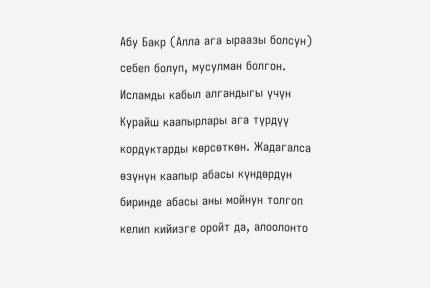Абу Бакр (Алла ага ыраазы болсун) себеп болуп, мусулман болгон. Исламды кабыл алгандыгы үчүн Курайш каапырлары ага түрдүү кордуктарды көрсөткөн. Жадагалса өзүнүн каапыр абасы күндөрдүн биринде абасы аны мойнун толгоп келип кийизге оройт да, алоолонто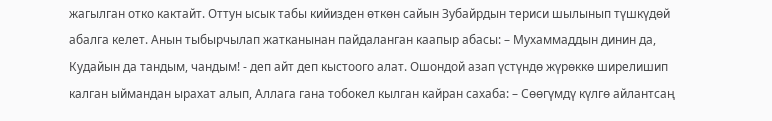жагылган отко кактайт. Оттун ысык табы кийизден өткөн сайын Зубайрдын териси шылынып түшкүдөй абалга келет. Анын тыбырчылап жатканынан пайдаланган каапыр абасы: – Мухаммаддын динин да, Кудайын да тандым, чандым! - деп айт деп кыстоого алат. Ошондой азап үстүндө жүрөккө ширелишип калган ыймандан ырахат алып, Аллага гана тобокел кылган кайран сахаба: – Сөөгүмдү күлгө айлантсаң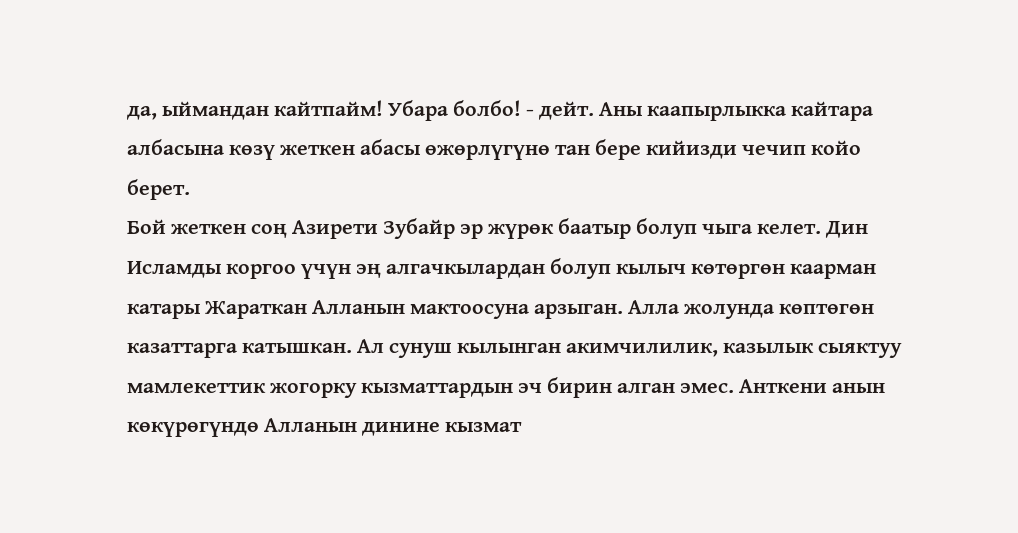да, ыймандан кайтпайм! Убара болбо! - дейт. Аны каапырлыкка кайтара албасына көзү жеткен абасы өжөрлүгүнө тан бере кийизди чечип койо берет.
Бой жеткен соң Азирети Зубайр эр жүрөк баатыр болуп чыга келет. Дин Исламды коргоо үчүн эң алгачкылардан болуп кылыч көтөргөн каарман катары Жараткан Алланын мактоосуна арзыган. Алла жолунда көптөгөн казаттарга катышкан. Ал сунуш кылынган акимчилилик, казылык сыяктуу мамлекеттик жогорку кызматтардын эч бирин алган эмес. Анткени анын көкүрөгүндө Алланын динине кызмат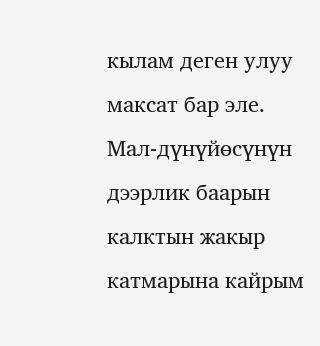кылам деген улуу максат бар эле. Мал-дүнүйөсүнүн дээрлик баарын калктын жакыр катмарына кайрым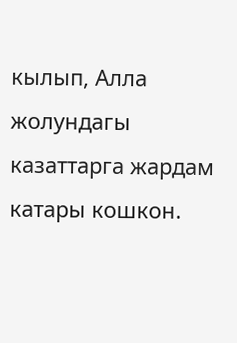кылып, Алла жолундагы казаттарга жардам катары кошкон.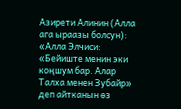Азирети Алинин (Алла ага ыраазы болсун): «Алла Элчиси: «Бейиште менин эки коңшум бар. Алар Талха менен Зубайр» деп айтканын өз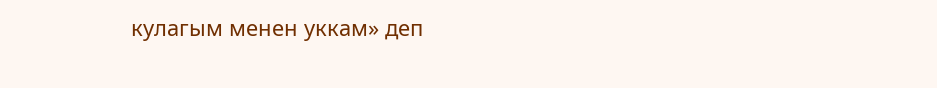кулагым менен уккам» деп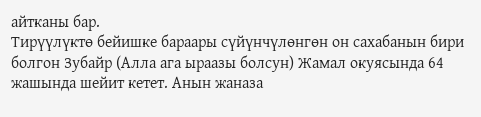айтканы бар.
Тирүүлүктө бейишке бараары сүйүнчүлөнгөн он сахабанын бири болгон Зубайр (Алла ага ыраазы болсун) Жамал окуясында 64 жашында шейит кетет. Анын жаназа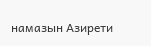намазын Азирети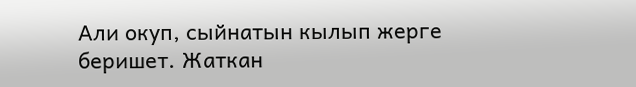Али окуп, сыйнатын кылып жерге беришет. Жаткан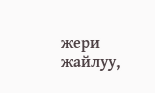жери жайлуу,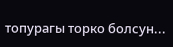топурагы торко болсун...